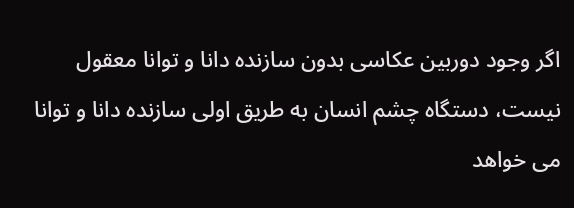اگر وجود دوربین عکاسی بدون سازنده دانا و توانا معقول نیست، دستگاه چشم انسان به طریق اولی سازنده دانا و توانا می خواهد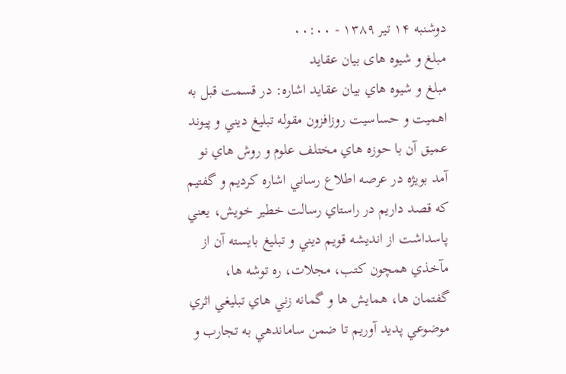دوشنبه ۱۴ تیر ۱۳۸۹ - ۰۰:۰۰
مبلغ و شیوه های بیان عقاید
مبلغ و شيوه هاي بيان عقايد اشاره: در قسمت قبل به اهميت و حساسيت روزافزون مقوله تبليغ ديني و پيوند عميق آن با حوزه هاي مختلف علوم و روش هاي نو آمد بويژه در عرصه اطلاع رساني اشاره کرديم و گفتيم که قصد داريم در راستاي رسالت خطير خويش، يعني پاسداشت از انديشه قويم ديني و تبليغ بايسته آن از مآخذي همچون کتب، مجلات، ره توشه ها، گفتمان ها، همايش ها و گمانه زني هاي تبليغي اثري موضوعي پديد آوريم تا ضمن ساماندهي به تجارب و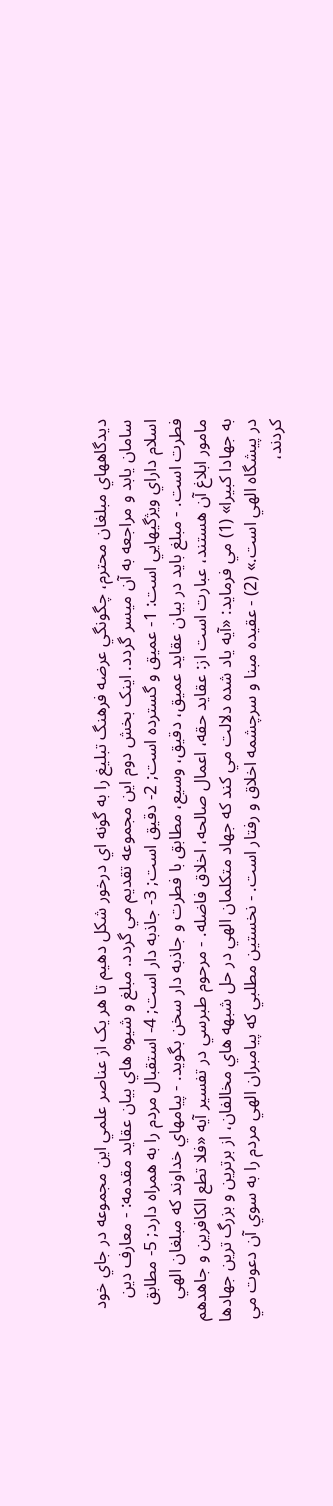ديدگاههاي مبلغان محترم، چگونگي عرضه فرهنگ تبليغ را به گونه اي درخور شکل دهيم تا هر يک از عناصر علمي اين مجموعه در جاي خود سامان يابد و مراجعه به آن ميسر گردد. اينک بخش دوم اين مجموعه تقديم مي گردد. مبلغ و شيوه هاي بيان عقايد مقدمه: - معارف دين اسلام داراي ويژگيهايي است: 1- عميق و گسترده است; 2- دقيق است; 3- جاذبه دار است; 4- استقبال مردم را به همراه دارد; 5- مطابق فطرت است. - مبلغ بايد در بيان عقايد عميق، دقيق، وسيع، مطابق با فطرت و جاذبه دار سخن بگويد. - پيامهاي خداوند که مبلغان الهي مامور ابلاغ آن هستند، عبارت است از: عقايد حقه، اعمال صالحه، اخلاق فاضله. - مرحوم طبرسي در تفسير آيه «فلا تطع الکافرين و جاهدهم به جهادا کبيرا» (1) مي فرمايد: «آيه ياد شده دلالت مي کند که جهاد متکلمان الهي در حل شبهه هاي مخالفان، از برترين و بزرگ ترين جهادها در پيشگاه الهي است.» (2) - عقيده مبنا و سرچشمه اخلاق و رفتار است. - نخستين مطلبي که پيامبران الهي مردم را به سوي آن دعوت مي کردند،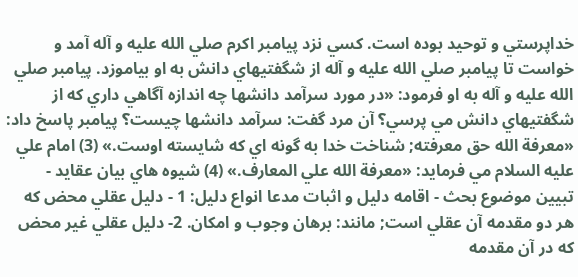خداپرستي و توحيد بوده است. کسي نزد پيامبر اکرم صلي الله عليه و آله آمد و خواست تا پيامبر صلي الله عليه و آله از شگفتيهاي دانش به او بياموزد. پيامبر صلي الله عليه و آله به او فرمود: «در مورد سرآمد دانشها چه اندازه آگاهي داري که از شگفتيهاي دانش مي پرسي؟ آن مرد گفت: سرآمد دانشها چيست؟ پيامبر پاسخ داد: «معرفة الله حق معرفته; شناخت خدا به گونه اي که شايسته اوست.» (3) امام علي عليه السلام مي فرمايد: «معرفة الله علي المعارف.» (4) شيوه هاي بيان عقايد - تبيين موضوع بحث - اقامه دليل و اثبات مدعا انواع دليل: 1 - دليل عقلي محض که هر دو مقدمه آن عقلي است; مانند: برهان وجوب و امکان. 2- دليل عقلي غير محض که در آن مقدمه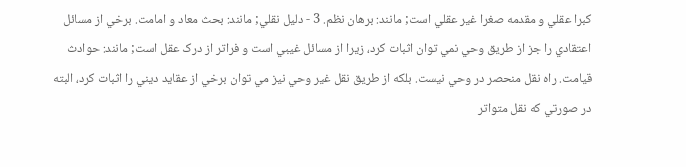کبرا عقلي و مقدمه صغرا غير عقلي است; مانند: برهان نظم. 3 - دليل نقلي; مانند: بحث معاد و امامت. برخي از مسائل اعتقادي را جز از طريق وحي نمي توان اثبات کرد، زيرا از مسائل غيبي است و فراتر از درک عقل است; مانند: حوادث قيامت. راه نقل منحصر در وحي نيست. بلکه از طريق نقل غير وحي نيز مي توان برخي از عقايد ديني را اثبات کرد، البته در صورتي که نقل متواتر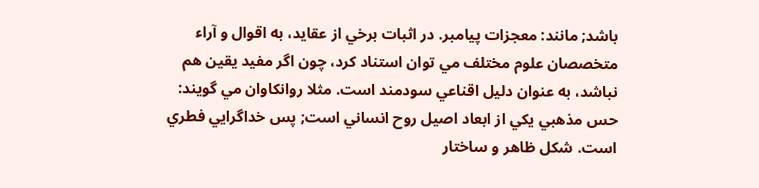باشد; مانند: معجزات پيامبر. در اثبات برخي از عقايد، به اقوال و آراء متخصصان علوم مختلف مي توان استناد کرد، چون اگر مفيد يقين هم نباشد، به عنوان دليل اقناعي سودمند است. مثلا روانکاوان مي گويند: حس مذهبي يکي از ابعاد اصيل روح انساني است; پس خداگرايي فطري است. شکل ظاهر و ساختار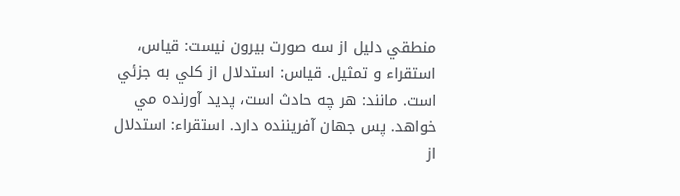منطقي دليل از سه صورت بيرون نيست: قياس، استقراء و تمثيل. قياس: استدلال از کلي به جزئي است. مانند: هر چه حادث است، پديد آورنده مي خواهد. پس جهان آفريننده دارد. استقراء: استدلال از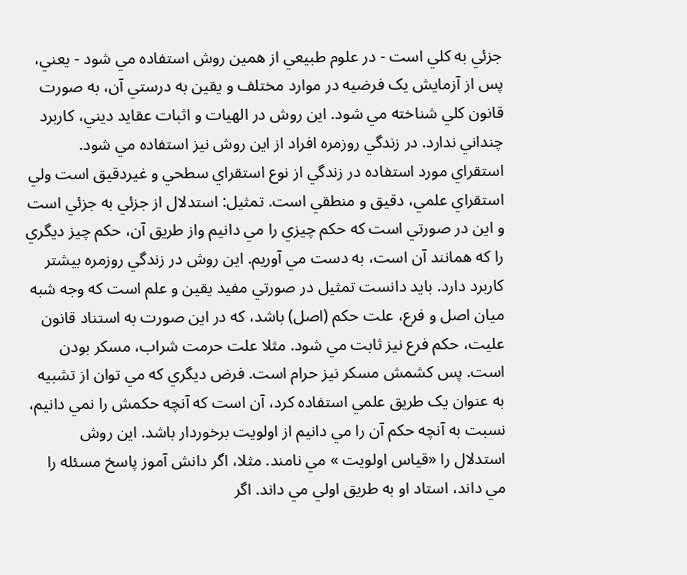جزئي به کلي است - در علوم طبيعي از همين روش استفاده مي شود - يعني، پس از آزمايش يک فرضيه در موارد مختلف و يقين به درستي آن، به صورت قانون کلي شناخته مي شود. اين روش در الهيات و اثبات عقايد ديني، کاربرد چنداني ندارد. در زندگي روزمره افراد از اين روش نيز استفاده مي شود. استقراي مورد استفاده در زندگي از نوع استقراي سطحي و غيردقيق است ولي استقراي علمي، دقيق و منطقي است. تمثيل: استدلال از جزئي به جزئي است و اين در صورتي است که حکم چيزي را مي دانيم واز طريق آن، حکم چيز ديگري را که همانند آن است، به دست مي آوريم. اين روش در زندگي روزمره بيشتر کاربرد دارد. بايد دانست تمثيل در صورتي مفيد يقين و علم است که وجه شبه ميان اصل و فرع، علت حکم (اصل) باشد، که در اين صورت به استناد قانون عليت، حکم فرع نيز ثابت مي شود. مثلا علت حرمت شراب، مسکر بودن است. پس کشمش مسکر نيز حرام است. فرض ديگري که مي توان از تشبيه به عنوان يک طريق علمي استفاده کرد، آن است که آنچه حکمش را نمي دانيم، نسبت به آنچه حکم آن را مي دانيم از اولويت برخوردار باشد. اين روش استدلال را «قياس اولويت » مي نامند. مثلا، اگر دانش آموز پاسخ مسئله را مي داند، استاد او به طريق اولي مي داند. اگر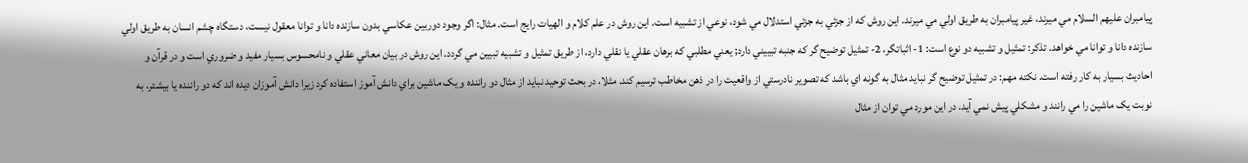پيامبران عليهم السلام مي ميرند، غير پيامبران به طريق اولي مي ميرند. اين روش که از جزئي به جزئي استدلال مي شود، نوعي از تشبيه است. اين روش در علم کلام و الهيات رايج است. مثال: اگر وجود دوربين عکاسي بدون سازنده دانا و توانا معقول نيست، دستگاه چشم انسان به طريق اولي سازنده دانا و توانا مي خواهد. تذکر: تمثيل و تشبيه دو نوع است: 1- اثباتگر، 2- تمثيل توضيح گر که جنبه تبييني دارد; يعني مطلبي که برهان عقلي يا نقلي دارد، از طريق تمثيل و تشبيه تبيين مي گردد. اين روش در بيان معاني عقلي و نامحسوس بسيار مفيد و ضروري است و در قرآن و احاديث بسيار به کار رفته است. نکته مهم: در تمثيل توضيح گر نبايد مثال به گونه اي باشد که تصوير نادرستي از واقعيت را در ذهن مخاطب ترسيم کند. مثلا، در بحث توحيد نبايد از مثال دو راننده و يک ماشين براي دانش آموز استفاده کرد زيرا دانش آموزان ديده اند که دو راننده يا بيشتر، به نوبت يک ماشين را مي رانند و مشکلي پيش نمي آيد. در اين مورد مي توان از مثال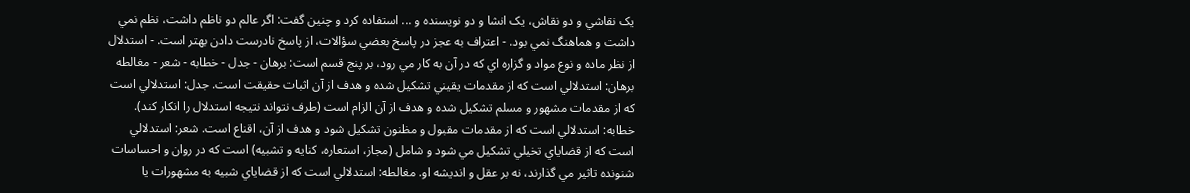يک نقاشي و دو نقاش، يک انشا و دو نويسنده و ... استفاده کرد و چنين گفت: اگر عالم دو ناظم داشت، نظم نمي داشت و هماهنگ نمي بود. - اعتراف به عجز در پاسخ بعضي سؤالات، از پاسخ نادرست دادن بهتر است. - استدلال از نظر ماده و نوع مواد و گزاره اي که در آن به کار مي رود، بر پنج قسم است: برهان - جدل - خطابه - شعر - مغالطه برهان: استدلالي است که از مقدمات يقيني تشکيل شده و هدف از آن اثبات حقيقت است. جدل: استدلالي است که از مقدمات مشهور و مسلم تشکيل شده و هدف از آن الزام است (طرف نتواند نتيجه استدلال را انکار کند). خطابه: استدلالي است که از مقدمات مقبول و مظنون تشکيل شود و هدف از آن، اقناع است. شعر: استدلالي است که از قضاياي تخيلي تشکيل مي شود و شامل (مجاز، استعاره، کنايه و تشبيه) است که در روان و احساسات شنونده تاثير مي گذارند، نه بر عقل و انديشه او. مغالطه: استدلالي است که از قضاياي شبيه به مشهورات يا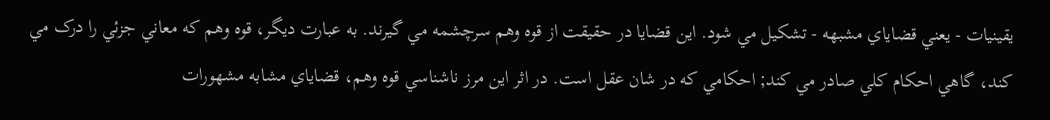يقينيات - يعني قضاياي مشبهه - تشکيل مي شود. اين قضايا در حقيقت از قوه وهم سرچشمه مي گيرند. به عبارت ديگر، قوه وهم که معاني جزئي را درک مي کند، گاهي احکام کلي صادر مي کند; احکامي که در شان عقل است. در اثر اين مرز ناشناسي قوه وهم، قضاياي مشابه مشهورات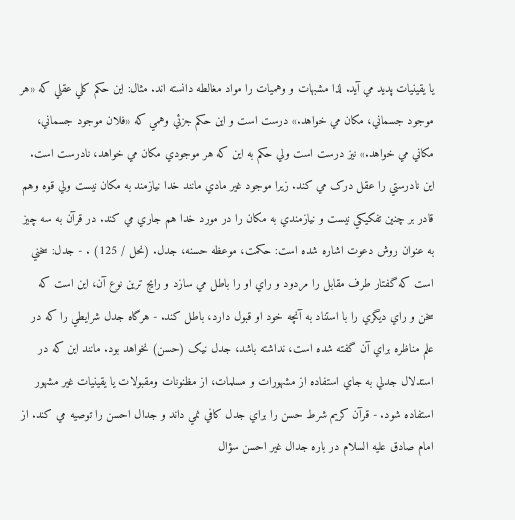يا يقينيات پديد مي آيد. لذا مشبهات و وهميات را مواد مغالطه دانسته اند. مثال: اين حکم کلي عقلي که «هر موجود جسماني، مکان مي خواهد.» درست است و اين حکم جزئي وهمي که «فلان موجود جسماني، مکاني مي خواهد.» نيز درست است ولي حکم به اين که هر موجودي مکان مي خواهد، نادرست است. اين نادرستي را عقل درک مي کند. زيرا موجود غير مادي مانند خدا نيازمند به مکان نيست ولي قوه وهم قادر بر چنين تفکيکي نيست و نيازمندي به مکان را در مورد خدا هم جاري مي کند. در قرآن به سه چيز به عنوان روش دعوت اشاره شده است: حکمت، موعظه حسنه، جدل. (نحل / 125) . - جدل: سخني است که گفتار طرف مقابل را مردود و راي او را باطل مي سازد و رايج ترين نوع آن، اين است که سخن و راي ديگري را با استناد به آنچه خود او قبول دارد، باطل کند. - هرگاه جدل شرايطي را که در علم مناظره براي آن گفته شده است، نداشته باشد، جدل نيک (حسن) نخواهد بود. مانند اين که در استدلال جدلي به جاي استفاده از مشهورات و مسلمات، از مظنونات ومقبولات يا يقينيات غير مشهور استفاده شود. - قرآن کريم شرط حسن را براي جدل کافي نمي داند و جدال احسن را توصيه مي کند. از امام صادق عليه السلام در باره جدال غير احسن سؤال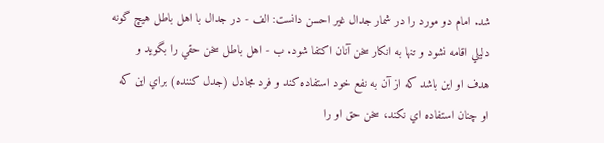شد. امام دو مورد را در شمار جدال غير احسن دانست: الف - در جدال با اهل باطل هيچ گونه دليلي اقامه نشود و تنها به انکار سخن آنان اکتفا شود. ب - اهل باطل سخن حقي را بگويد و هدف او اين باشد که از آن به نفع خود استفاده کند و فرد مجادل (جدل کننده) براي اين که او چنان استفاده اي نکند، سخن حق او را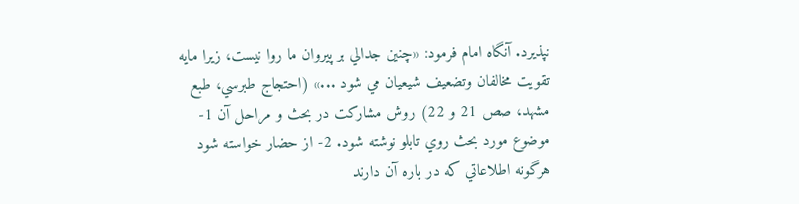نپذيرد. آنگاه امام فرمود: «چنين جدالي بر پيروان ما روا نيست، زيرا مايه تقويت مخالفان وتضعيف شيعيان مي شود ...» (احتجاج طبرسي، طبع مشهد، صص 21 و 22) روش مشارکت در بحث و مراحل آن 1- موضوع مورد بحث روي تابلو نوشته شود. 2- از حضار خواسته شود هرگونه اطلاعاتي که در باره آن دارند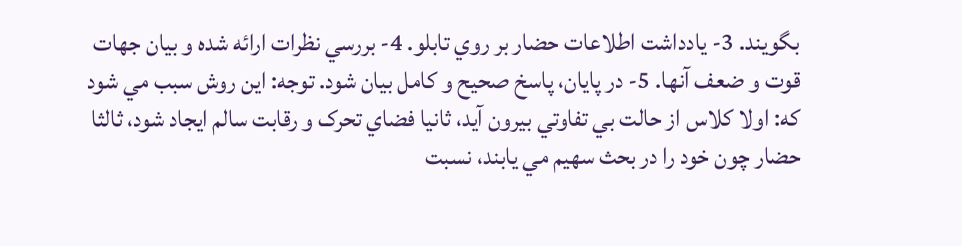بگويند. 3- يادداشت اطلاعات حضار بر روي تابلو. 4- بررسي نظرات ارائه شده و بيان جهات قوت و ضعف آنها. 5- در پايان، پاسخ صحيح و کامل بيان شود. توجه: اين روش سبب مي شود که: اولا کلاس از حالت بي تفاوتي بيرون آيد، ثانيا فضاي تحرک و رقابت سالم ايجاد شود، ثالثا حضار چون خود را در بحث سهيم مي يابند، نسبت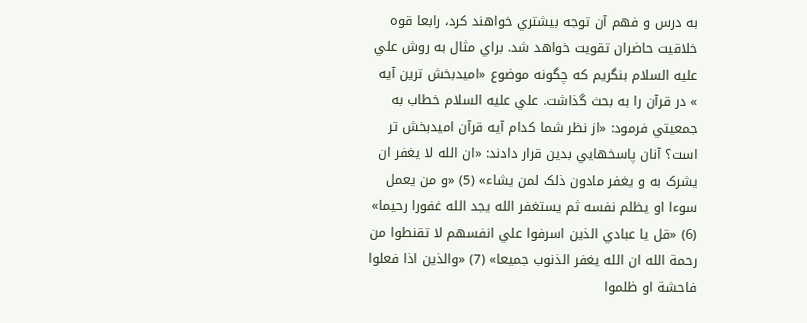به درس و فهم آن توجه بيشتري خواهند کرد، رابعا قوه خلاقيت حاضران تقويت خواهد شد. براي مثال به روش علي عليه السلام بنگريم که چگونه موضوع «اميدبخش ترين آيه » در قرآن را به بحث گذاشت. علي عليه السلام خطاب به جمعيتي فرمود: «از نظر شما کدام آيه قرآن اميدبخش تر است؟ آنان پاسخهايي بدين قرار دادند: «ان الله لا يغفر ان يشرک به و يغفر مادون ذلک لمن يشاء» (5) «و من يعمل سوءا او يظلم نفسه ثم يستغفر الله يجد الله غفورا رحيما» (6) «قل يا عبادي الذين اسرفوا علي انفسهم لا تقنطوا من رحمة الله ان الله يغفر الذنوب جميعا» (7) «والذين اذا فعلوا فاحشة او ظلموا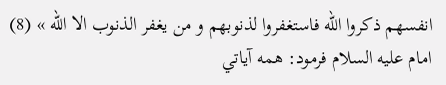انفسهم ذکروا الله فاستغفروا لذنوبهم و من يغفر الذنوب الا الله » (8) امام عليه السلام فرمود: همه آياتي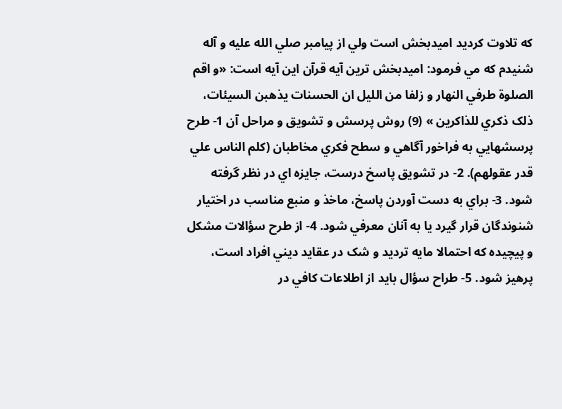که تلاوت کرديد اميدبخش است ولي از پيامبر صلي الله عليه و آله شنيدم که مي فرمود: اميدبخش ترين آيه قرآن اين آيه است: «و اقم الصلوة طرفي النهار و زلفا من الليل ان الحسنات يذهبن السيئات، ذلک ذکري للذاکرين » (9) روش پرسش و تشويق و مراحل آن 1- طرح پرسشهايي به فراخور آگاهي و سطح فکري مخاطبان (کلم الناس علي قدر عقولهم). 2- در تشويق پاسخ درست، جايزه اي در نظر گرفته شود. 3- براي به دست آوردن پاسخ، ماخذ و منبع مناسب در اختيار شنوندگان قرار گيرد يا به آنان معرفي شود. 4- از طرح سؤالات مشکل و پيچيده که احتمالا مايه ترديد و شک در عقايد ديني افراد است، پرهيز شود. 5- طراح سؤال بايد از اطلاعات کافي در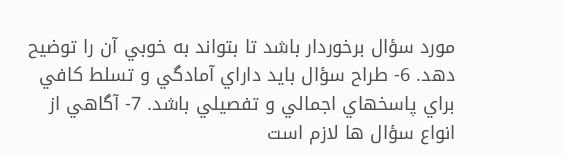مورد سؤال برخوردار باشد تا بتواند به خوبي آن را توضيح دهد. 6- طراح سؤال بايد داراي آمادگي و تسلط کافي براي پاسخهاي اجمالي و تفصيلي باشد. 7- آگاهي از انواع سؤال ها لازم است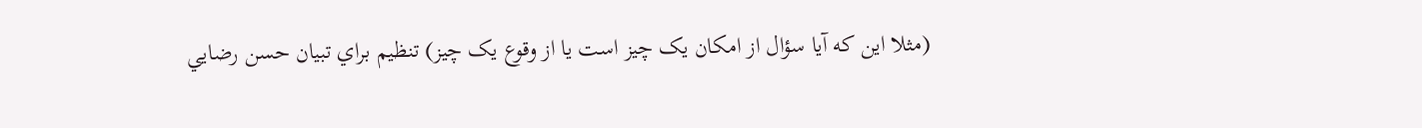(مثلا اين که آيا سؤال از امکان يک چيز است يا از وقوع يک چيز) تنظيم براي تبيان حسن رضايي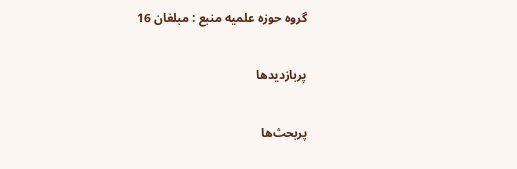گروه حوزه علميه منبع : مبلغان 16

پربازدیدها

پربحث‌ها